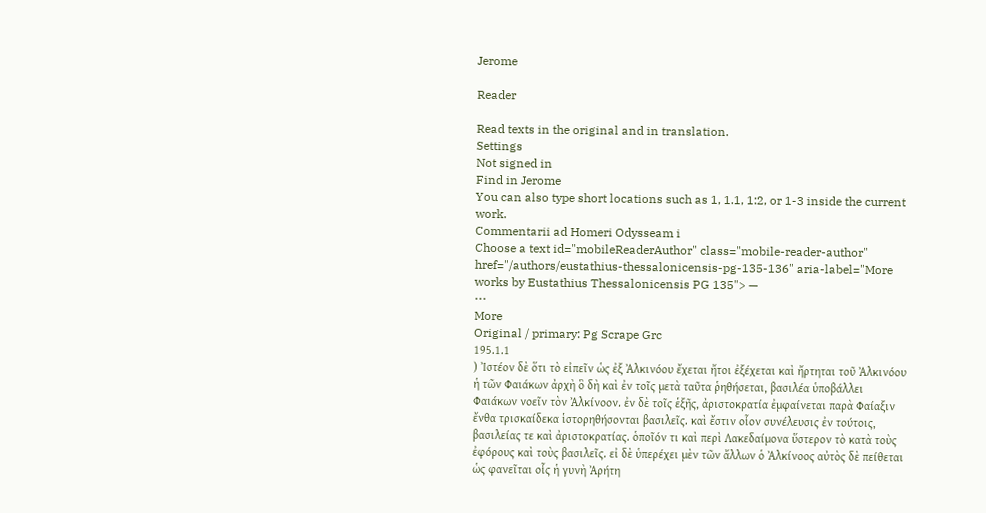Jerome

Reader

Read texts in the original and in translation.
Settings
Not signed in
Find in Jerome
You can also type short locations such as 1, 1.1, 1:2, or 1-3 inside the current work.
Commentarii ad Homeri Odysseam i
Choose a text id="mobileReaderAuthor" class="mobile-reader-author" href="/authors/eustathius-thessalonicensis-pg-135-136" aria-label="More works by Eustathius Thessalonicensis PG 135"> —
⋯
More
Original / primary: Pg Scrape Grc
195.1.1
) Ἰστέον δὲ ὅτι τὸ εἰπεῖν ὡς ἐξ Ἀλκινόου ἔχεται ἤτοι ἐξέχεται καὶ ἤρτηται τοῦ Ἀλκινόου ἡ τῶν Φαιάκων ἀρχὴ ὃ δὴ καὶ ἐν τοῖς μετὰ ταῦτα ῥηθήσεται, βασιλέα ὑποβάλλει Φαιάκων νοεῖν τὸν Ἀλκίνοον. ἐν δὲ τοῖς ἑξῆς, ἀριστοκρατία ἐμφαίνεται παρὰ Φαίαξιν ἔνθα τρισκαίδεκα ἱστορηθήσονται βασιλεῖς. καὶ ἔστιν οἷον συνέλευσις ἐν τούτοις, βασιλείας τε καὶ ἀριστοκρατίας. ὁποῖόν τι καὶ περὶ Λακεδαίμονα ὕστερον τὸ κατὰ τοὺς ἐφόρους καὶ τοὺς βασιλεῖς. εἰ δὲ ὑπερέχει μὲν τῶν ἄλλων ὁ Ἀλκίνοος αὐτὸς δὲ πείθεται ὡς φανεῖται οἷς ἡ γυνὴ Ἀρήτη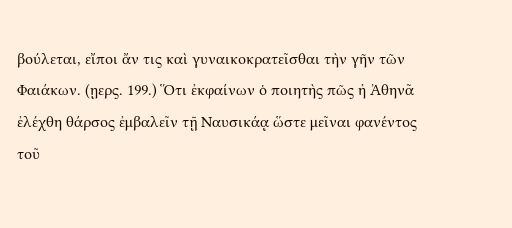βούλεται, εἴποι ἄν τις καὶ γυναικοκρατεῖσθαι τὴν γῆν τῶν Φαιάκων. (ῃερς. 199.) Ὅτι ἐκφαίνων ὁ ποιητὴς πῶς ἡ Ἀθηνᾶ ἐλέχθη θάρσος ἐμβαλεῖν τῇ Ναυσικάᾳ ὥστε μεῖναι φανέντος τοῦ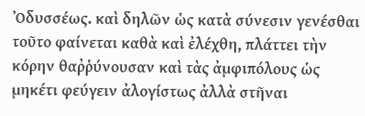Ὀδυσσέως. καὶ δηλῶν ὡς κατὰ σύνεσιν γενέσθαι τοῦτο φαίνεται καθὰ καὶ ἐλέχθη, πλάττει τὴν κόρην θαῤῥύνουσαν καὶ τὰς ἀμφιπόλους ὡς μηκέτι φεύγειν ἀλογίστως ἀλλὰ στῆναι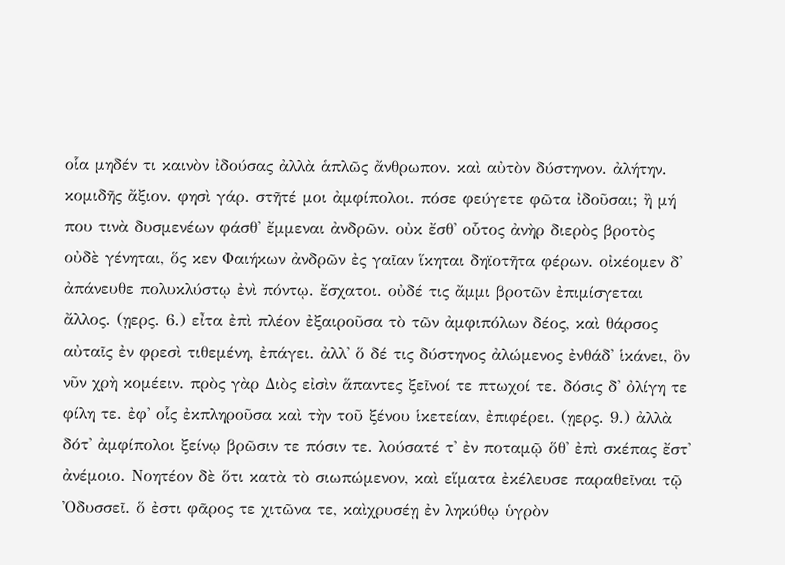οἷα μηδέν τι καινὸν ἰδούσας ἀλλὰ ἁπλῶς ἄνθρωπον. καὶ αὐτὸν δύστηνον. ἀλήτην. κομιδῆς ἄξιον. φησὶ γάρ. στῆτέ μοι ἀμφίπολοι. πόσε φεύγετε φῶτα ἰδοῦσαι; ἢ μή που τινὰ δυσμενέων φάσθ' ἔμμεναι ἀνδρῶν. οὐκ ἔσθ' οὗτος ἀνὴρ διερὸς βροτὸς οὐδὲ γένηται, ὅς κεν Φαιήκων ἀνδρῶν ἐς γαῖαν ἵκηται δηϊοτῆτα φέρων. οἰκέομεν δ' ἀπάνευθε πολυκλύστῳ ἐνὶ πόντῳ. ἔσχατοι. οὐδέ τις ἄμμι βροτῶν ἐπιμίσγεται ἄλλος. (ῃερς. 6.) εἶτα ἐπὶ πλέον ἐξαιροῦσα τὸ τῶν ἀμφιπόλων δέος, καὶ θάρσος αὐταῖς ἐν φρεσὶ τιθεμένη, ἐπάγει. ἀλλ' ὅ δέ τις δύστηνος ἀλώμενος ἐνθάδ' ἱκάνει, ὃν νῦν χρὴ κομέειν. πρὸς γὰρ Διὸς εἰσὶν ἅπαντες ξεῖνοί τε πτωχοί τε. δόσις δ' ὀλίγη τε φίλη τε. ἐφ' οἷς ἐκπληροῦσα καὶ τὴν τοῦ ξένου ἱκετείαν, ἐπιφέρει. (ῃερς. 9.) ἀλλὰ δότ' ἀμφίπολοι ξείνῳ βρῶσιν τε πόσιν τε. λούσατέ τ' ἐν ποταμῷ ὅθ' ἐπὶ σκέπας ἔστ' ἀνέμοιο. Νοητέον δὲ ὅτι κατὰ τὸ σιωπώμενον, καὶ εἵματα ἐκέλευσε παραθεῖναι τῷ Ὀδυσσεῖ. ὅ ἐστι φᾶρος τε χιτῶνα τε, καὶχρυσέῃ ἐν ληκύθῳ ὑγρὸν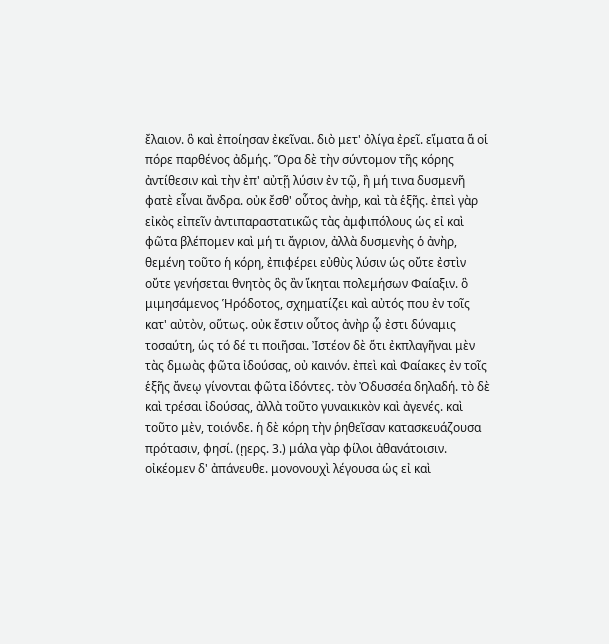ἔλαιον. ὃ καὶ ἐποίησαν ἐκεῖναι. διὸ μετ' ὀλίγα ἐρεῖ. εἵματα ἅ οἱ πόρε παρθένος ἀδμής. Ὅρα δὲ τὴν σύντομον τῆς κόρης ἀντίθεσιν καὶ τὴν ἐπ' αὐτῇ λύσιν ἐν τῷ, ἢ μή τινα δυσμενῆ φατὲ εἶναι ἄνδρα. οὐκ ἔσθ' οὗτος ἀνὴρ, καὶ τὰ ἑξῆς. ἐπεὶ γὰρ εἰκὸς εἰπεῖν ἀντιπαραστατικῶς τὰς ἀμφιπόλους ὡς εἰ καὶ φῶτα βλέπομεν καὶ μή τι ἄγριον, ἀλλὰ δυσμενὴς ὁ ἀνὴρ, θεμένη τοῦτο ἡ κόρη, ἐπιφέρει εὐθὺς λύσιν ὡς οὔτε ἐστὶν οὔτε γενήσεται θνητὸς ὃς ἂν ἵκηται πολεμήσων Φαίαξιν. ὃ μιμησάμενος Ἡρόδοτος, σχηματίζει καὶ αὐτός που ἐν τοῖς κατ' αὐτὸν, οὕτως. οὐκ ἔστιν οὗτος ἀνὴρ ᾧ ἐστι δύναμις τοσαύτη, ὡς τό δέ τι ποιῆσαι. Ἰστέον δὲ ὅτι ἐκπλαγῆναι μὲν τὰς δμωὰς φῶτα ἰδούσας, οὐ καινόν. ἐπεὶ καὶ Φαίακες ἐν τοῖς ἑξῆς ἄνεῳ γίνονται φῶτα ἰδόντες. τὸν Ὀδυσσέα δηλαδή. τὸ δὲ καὶ τρέσαι ἰδούσας, ἀλλὰ τοῦτο γυναικικὸν καὶ ἀγενές. καὶ τοῦτο μὲν, τοιόνδε. ἡ δὲ κόρη τὴν ῥηθεῖσαν κατασκευάζουσα πρότασιν, φησί. (ῃερς. 3.) μάλα γὰρ φίλοι ἀθανάτοισιν. οἰκέομεν δ' ἀπάνευθε. μονονουχὶ λέγουσα ὡς εἰ καὶ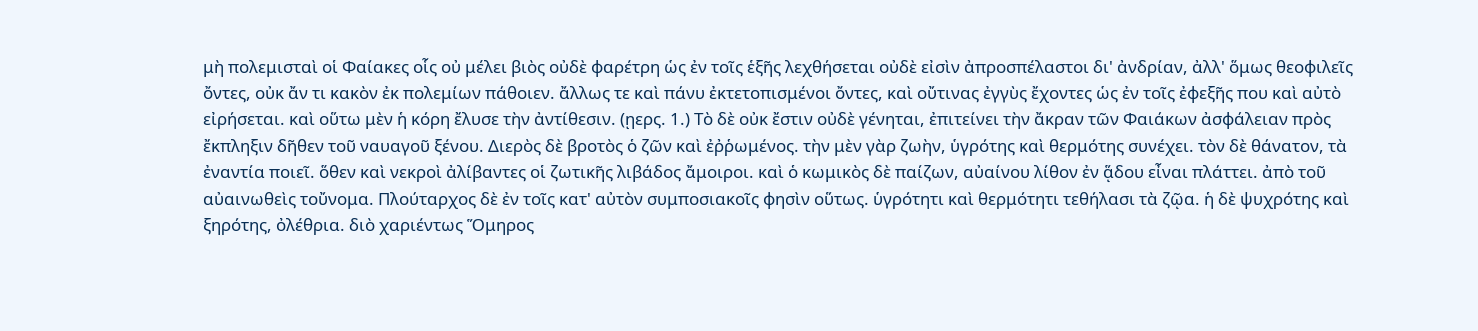μὴ πολεμισταὶ οἱ Φαίακες οἷς οὐ μέλει βιὸς οὐδὲ φαρέτρη ὡς ἐν τοῖς ἑξῆς λεχθήσεται οὐδὲ εἰσὶν ἀπροσπέλαστοι δι' ἀνδρίαν, ἀλλ' ὅμως θεοφιλεῖς ὄντες, οὐκ ἄν τι κακὸν ἐκ πολεμίων πάθοιεν. ἄλλως τε καὶ πάνυ ἐκτετοπισμένοι ὄντες, καὶ οὔτινας ἐγγὺς ἔχοντες ὡς ἐν τοῖς ἐφεξῆς που καὶ αὐτὸ εἰρήσεται. καὶ οὕτω μὲν ἡ κόρη ἔλυσε τὴν ἀντίθεσιν. (ῃερς. 1.) Τὸ δὲ οὐκ ἔστιν οὐδὲ γένηται, ἐπιτείνει τὴν ἄκραν τῶν Φαιάκων ἀσφάλειαν πρὸς ἔκπληξιν δῆθεν τοῦ ναυαγοῦ ξένου. Διερὸς δὲ βροτὸς ὁ ζῶν καὶ ἐῤῥωμένος. τὴν μὲν γὰρ ζωὴν, ὑγρότης καὶ θερμότης συνέχει. τὸν δὲ θάνατον, τὰ ἐναντία ποιεῖ. ὅθεν καὶ νεκροὶ ἀλίβαντες οἱ ζωτικῆς λιβάδος ἄμοιροι. καὶ ὁ κωμικὸς δὲ παίζων, αὐαίνου λίθον ἐν ᾅδου εἶναι πλάττει. ἀπὸ τοῦ αὐαινωθεὶς τοὔνομα. Πλούταρχος δὲ ἐν τοῖς κατ' αὐτὸν συμποσιακοῖς φησὶν οὕτως. ὑγρότητι καὶ θερμότητι τεθήλασι τὰ ζῷα. ἡ δὲ ψυχρότης καὶ ξηρότης, ὀλέθρια. διὸ χαριέντως Ὅμηρος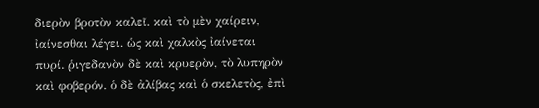διερὸν βροτὸν καλεῖ. καὶ τὸ μὲν χαίρειν, ἰαίνεσθαι λέγει. ὡς καὶ χαλκὸς ἰαίνεται πυρί. ῥιγεδανὸν δὲ καὶ κρυερὸν, τὸ λυπηρὸν καὶ φοβερόν. ὁ δὲ ἀλίβας καὶ ὁ σκελετὸς, ἐπὶ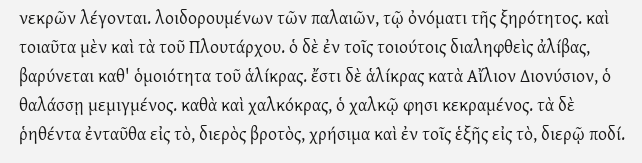νεκρῶν λέγονται. λοιδορουμένων τῶν παλαιῶν, τῷ ὀνόματι τῆς ξηρότητος. καὶ τοιαῦτα μὲν καὶ τὰ τοῦ Πλουτάρχου. ὁ δὲ ἐν τοῖς τοιούτοις διαληφθεὶς ἀλίβας, βαρύνεται καθ' ὁμοιότητα τοῦ ἁλίκρας. ἔστι δὲ ἁλίκρας κατὰ Αἴλιον Διονύσιον, ὁ θαλάσσῃ μεμιγμένος. καθὰ καὶ χαλκόκρας, ὁ χαλκῷ φησι κεκραμένος. τὰ δὲ ῥηθέντα ἐνταῦθα εἰς τὸ, διερὸς βροτὸς, χρήσιμα καὶ ἐν τοῖς ἑξῆς εἰς τὸ, διερῷ ποδί.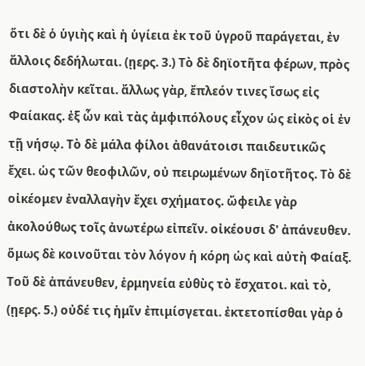ὅτι δὲ ὁ ὑγιὴς καὶ ἡ ὑγίεια ἐκ τοῦ ὑγροῦ παράγεται, ἐν ἄλλοις δεδήλωται. (ῃερς. 3.) Τὸ δὲ δηϊοτῆτα φέρων, πρὸς διαστολὴν κεῖται. ἄλλως γὰρ, ἔπλεόν τινες ἴσως εἰς Φαίακας. ἐξ ὧν καὶ τὰς ἀμφιπόλους εἶχον ὡς εἰκὸς οἱ ἐν τῇ νήσῳ. Τὸ δὲ μάλα φίλοι ἀθανάτοισι παιδευτικῶς ἔχει. ὡς τῶν θεοφιλῶν, οὐ πειρωμένων δηϊοτῆτος. Τὸ δὲ οἰκέομεν ἐναλλαγὴν ἔχει σχήματος. ὤφειλε γὰρ ἀκολούθως τοῖς ἀνωτέρω εἰπεῖν. οἰκέουσι δ' ἀπάνευθεν. ὅμως δὲ κοινοῦται τὸν λόγον ἡ κόρη ὡς καὶ αὐτὴ Φαίαξ. Τοῦ δὲ ἀπάνευθεν, ἑρμηνεία εὐθὺς τὸ ἔσχατοι. καὶ τὸ, (ῃερς. 5.) οὐδέ τις ἡμῖν ἐπιμίσγεται. ἐκτετοπίσθαι γὰρ ὁ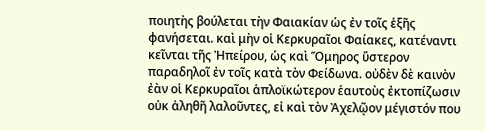ποιητὴς βούλεται τὴν Φαιακίαν ὡς ἐν τοῖς ἑξῆς φανήσεται. καὶ μὴν οἱ Κερκυραῖοι Φαίακες, κατέναντι κεῖνται τῆς Ἠπείρου, ὡς καὶ Ὅμηρος ὕστερον παραδηλοῖ ἐν τοῖς κατὰ τὸν Φείδωνα. οὐδὲν δὲ καινὸν ἐὰν οἱ Κερκυραῖοι ἁπλοϊκώτερον ἑαυτοὺς ἐκτοπίζωσιν οὐκ ἀληθῆ λαλοῦντες, εἰ καὶ τὸν Ἀχελῷον μέγιστόν που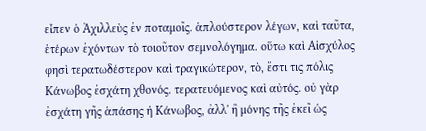εἶπεν ὁ Ἀχιλλεὺς ἐν ποταμοῖς. ἁπλούστερον λέγων, καὶ ταῦτα, ἑτέρων ἐχόντων τὸ τοιοῦτον σεμνολόγημα. οὕτω καὶ Αἰσχύλος φησὶ τερατωδέστερον καὶ τραγικώτερον, τὸ, ἔστι τις πόλις Κάνωβος ἐσχάτη χθονός. τερατευόμενος καὶ αὐτός. οὐ γὰρ ἐσχάτη γῆς ἁπάσης ἡ Κάνωβος, ἀλλ' ἢ μόνης τῆς ἐκεῖ ὡς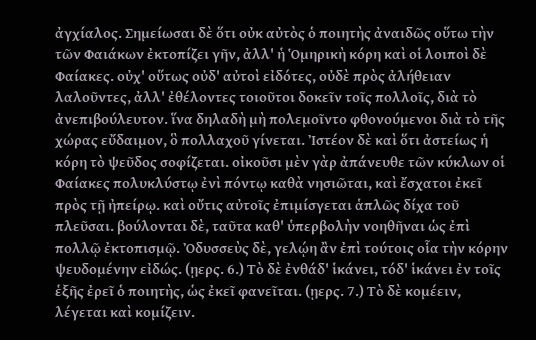ἀγχίαλος. Σημείωσαι δὲ ὅτι οὐκ αὐτὸς ὁ ποιητὴς ἀναιδῶς οὕτω τὴν τῶν Φαιάκων ἐκτοπίζει γῆν, ἀλλ' ἡ Ὁμηρικὴ κόρη καὶ οἱ λοιποὶ δὲ Φαίακες. οὐχ' οὕτως οὐδ' αὐτοὶ εἰδότες, οὐδὲ πρὸς ἀλήθειαν λαλοῦντες, ἀλλ' ἐθέλοντες τοιοῦτοι δοκεῖν τοῖς πολλοῖς, διὰ τὸ ἀνεπιβούλευτον. ἵνα δηλαδὴ μὴ πολεμοῖντο φθονούμενοι διὰ τὸ τῆς χώρας εὔδαιμον, ὃ πολλαχοῦ γίνεται. Ἰστέον δὲ καὶ ὅτι ἀστείως ἡ κόρη τὸ ψεῦδος σοφίζεται. οἰκοῦσι μὲν γὰρ ἀπάνευθε τῶν κύκλων οἱ Φαίακες πολυκλύστῳ ἐνὶ πόντῳ καθὰ νησιῶται, καὶ ἔσχατοι ἐκεῖ πρὸς τῇ ἠπείρῳ. καὶ οὔτις αὐτοῖς ἐπιμίσγεται ἁπλῶς δίχα τοῦ πλεῦσαι. βούλονται δὲ, ταῦτα καθ' ὑπερβολὴν νοηθῆναι ὡς ἐπὶ πολλῷ ἐκτοπισμῷ. Ὀδυσσεὺς δὲ, γελῴη ἂν ἐπὶ τούτοις οἷα τὴν κόρην ψευδομένην εἰδώς. (ῃερς. 6.) Τὸ δὲ ἐνθάδ' ἱκάνει, τόδ' ἱκάνει ἐν τοῖς ἑξῆς ἐρεῖ ὁ ποιητὴς, ὡς ἐκεῖ φανεῖται. (ῃερς. 7.) Τὸ δὲ κομέειν, λέγεται καὶ κομίζειν.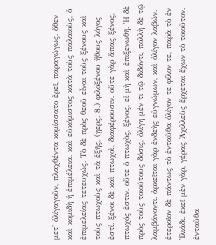μετ' ὀλίγαγοῦν, πλαχθέντα κομίσσατο ἐρεῖ, παραγώγως. ὅθεν καὶ κομιδὴ ἡ ἐπιμέλεια. καὶ εὐκόμιστος κατὰ τοὺς παλαιοὺς, ὁ ἐπιμελείας τετευχώς. Τὸ δὲ πρὸς θεοῦ εἶναι τοὺς ξένους καὶ τοὺς πτωχοὺς καὶ τὰ ἑξῆς, (ῃερς. 8.) φιλοξένου ἤθους λόγος ἐστί. ξένοι δὲ καὶ πτωχοὶ, διαφέρουσιν. οὔτε γὰρ ἅπας ξένος, πτωχός ἐστιν. οὔτε ὁ πτωχὸς, ξένος, εἰ μὴ καὶ ἐπιξενωθῆ. Ἡ δὲ πρὸς τοὺς τοιούτους δόσις, ὀλίγη μέν τι τῷ διδόντι, πολλὴ δὲ τῷ λαμβάνοντι. ἀρκεῖται γὰρ ἐνδεὴς εὐγνώμων, καὶ ὀλίγον λαβών. ἑτεροῖον δὲ πάντως τὸ ἐνταῦθα ὀλίγον τε φίλον τε, παρὰ τὸ ἐν Ἰλιάδι. ἐκεῖ μὲν γὰρ, γέρας Ἀχιλλεὺς ἔρχεται ἔχων τὸ τοιοῦτον. ἐνταῦθα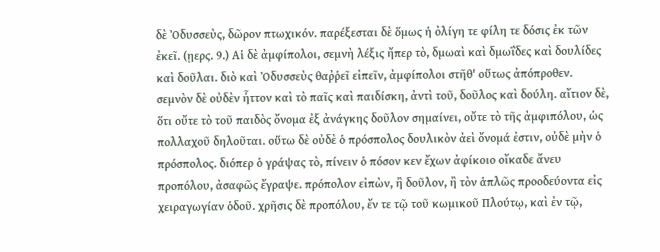δὲ Ὀδυσσεὺς, δῶρον πτωχικόν. παρέξεσται δὲ ὅμως ἡ ὀλίγη τε φίλη τε δόσις ἐκ τῶν ἐκεῖ. (ῃερς. 9.) Αἱ δὲ ἀμφίπολοι, σεμνὴ λέξις ἤπερ τὸ, δμωαὶ καὶ δμωΐδες καὶ δουλίδες καὶ δοῦλαι. διὸ καὶ Ὀδυσσεὺς θαῤῥεῖ εἰπεῖν, ἀμφίπολοι στῆθ' οὕτως ἀπόπροθεν. σεμνὸν δὲ οὐδὲν ἧττον καὶ τὸ παῖς καὶ παιδίσκη, ἀντὶ τοῦ, δοῦλος καὶ δούλη. αἴτιον δὲ, ὅτι οὔτε τὸ τοῦ παιδὸς ὄνομα ἐξ ἀνάγκης δοῦλον σημαίνει, οὔτε τὸ τῆς ἀμφιπόλου, ὡς πολλαχοῦ δηλοῦται. οὕτω δὲ οὐδὲ ὁ πρόσπολος δουλικὸν ἀεὶ ὄνομά ἐστιν, οὐδὲ μὴν ὁ πρόσπολος. διόπερ ὁ γράψας τὸ, πίνειν ὁ πόσον κεν ἔχων ἀφίκοιο οἴκαδε ἄνευ προπόλου, ἀσαφῶς ἔγραψε. πρόπολον εἰπὼν, ἢ δοῦλον, ἢ τὸν ἁπλῶς προοδεύοντα εἰς χειραγωγίαν ὁδοῦ. χρῆσις δὲ προπόλου, ἔν τε τῷ τοῦ κωμικοῦ Πλούτῳ, καὶ ἐν τῷ,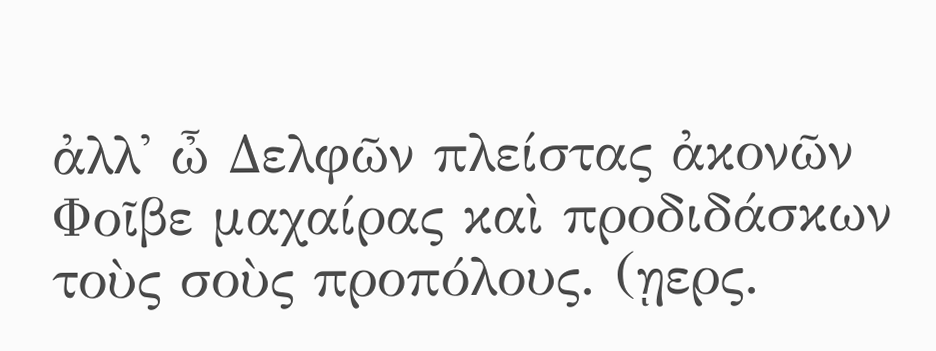ἀλλ' ὦ Δελφῶν πλείστας ἀκονῶν Φοῖβε μαχαίρας καὶ προδιδάσκων τοὺς σοὺς προπόλους. (ῃερς.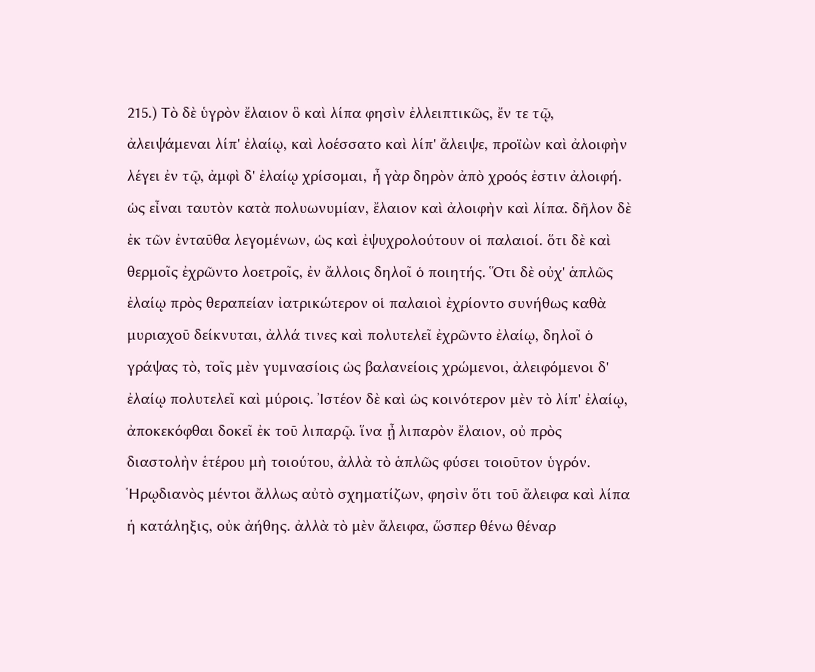215.) Τὸ δὲ ὑγρὸν ἔλαιον ὃ καὶ λίπα φησὶν ἐλλειπτικῶς, ἔν τε τῷ, ἀλειψάμεναι λίπ' ἐλαίῳ, καὶ λοέσσατο καὶ λίπ' ἄλειψε, προϊὼν καὶ ἀλοιφὴν λέγει ἐν τῷ, ἀμφὶ δ' ἐλαίῳ χρίσομαι, ἦ γὰρ δηρὸν ἀπὸ χροός ἐστιν ἀλοιφή. ὡς εἶναι ταυτὸν κατὰ πολυωνυμίαν, ἔλαιον καὶ ἀλοιφὴν καὶ λίπα. δῆλον δὲ ἐκ τῶν ἐνταῦθα λεγομένων, ὡς καὶ ἐψυχρολούτουν οἱ παλαιοί. ὅτι δὲ καὶ θερμοῖς ἐχρῶντο λοετροῖς, ἐν ἄλλοις δηλοῖ ὁ ποιητής. Ὅτι δὲ οὐχ' ἁπλῶς ἐλαίῳ πρὸς θεραπείαν ἰατρικώτερον οἱ παλαιοὶ ἐχρίοντο συνήθως καθὰ μυριαχοῦ δείκνυται, ἀλλά τινες καὶ πολυτελεῖ ἐχρῶντο ἐλαίῳ, δηλοῖ ὁ γράψας τὸ, τοῖς μὲν γυμνασίοις ὡς βαλανείοις χρώμενοι, ἀλειφόμενοι δ' ἐλαίῳ πολυτελεῖ καὶ μύροις. Ἰστέον δὲ καὶ ὡς κοινότερον μὲν τὸ λίπ' ἐλαίῳ, ἀποκεκόφθαι δοκεῖ ἐκ τοῦ λιπαρῷ. ἵνα ᾖ λιπαρὸν ἔλαιον, οὐ πρὸς διαστολὴν ἑτέρου μὴ τοιούτου, ἀλλὰ τὸ ἁπλῶς φύσει τοιοῦτον ὑγρόν. Ἡρῳδιανὸς μέντοι ἄλλως αὐτὸ σχηματίζων, φησὶν ὅτι τοῦ ἄλειφα καὶ λίπα ἡ κατάληξις, οὐκ ἀήθης. ἀλλὰ τὸ μὲν ἄλειφα, ὥσπερ θένω θέναρ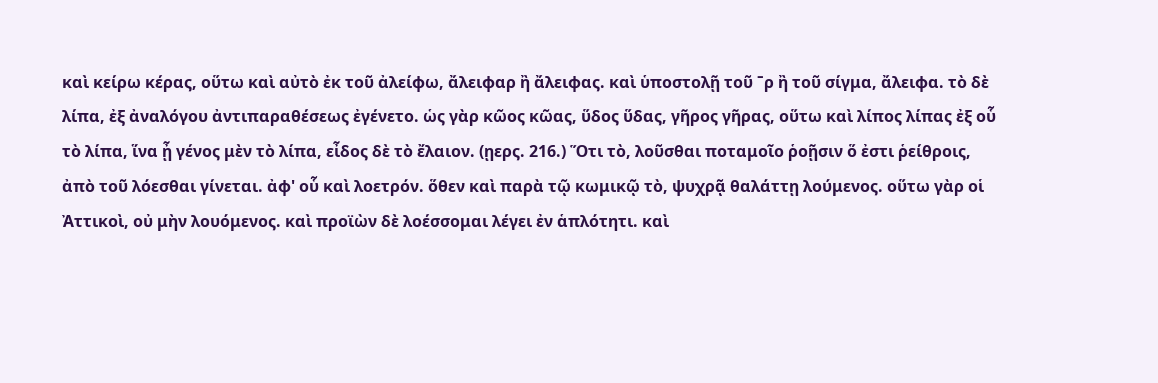καὶ κείρω κέρας, οὕτω καὶ αὐτὸ ἐκ τοῦ ἀλείφω, ἄλειφαρ ἢ ἄλειφας. καὶ ὑποστολῇ τοῦ ˉρ ἢ τοῦ σίγμα, ἄλειφα. τὸ δὲ λίπα, ἐξ ἀναλόγου ἀντιπαραθέσεως ἐγένετο. ὡς γὰρ κῶος κῶας, ὕδος ὕδας, γῆρος γῆρας, οὕτω καὶ λίπος λίπας ἐξ οὗ τὸ λίπα, ἵνα ᾖ γένος μὲν τὸ λίπα, εἶδος δὲ τὸ ἔλαιον. (ῃερς. 216.) Ὅτι τὸ, λοῦσθαι ποταμοῖο ῥοῇσιν ὅ ἐστι ῥείθροις, ἀπὸ τοῦ λόεσθαι γίνεται. ἀφ' οὗ καὶ λοετρόν. ὅθεν καὶ παρὰ τῷ κωμικῷ τὸ, ψυχρᾷ θαλάττῃ λούμενος. οὕτω γὰρ οἱ Ἀττικοὶ, οὐ μὴν λουόμενος. καὶ προϊὼν δὲ λοέσσομαι λέγει ἐν ἁπλότητι. καὶ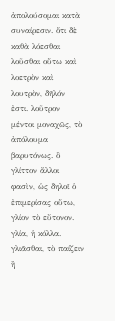ἀπολούσομαι κατὰ συναίρεσιν. ὅτι δὲ καθὰ λόεσθαι λοῦσθαι οὕτω καὶ λοετρὸν καὶ λουτρὸν, δῆλόν ἐστι. λοῦτρον μέντοι μοναχῶς, τὸ ἀπόλουμα βαρυτόνως. ὃ γλίττον ἄλλοι φασὶν, ὡς δηλοῖ ὁ ἐπιμερίσας οὕτω, γλίον τὸ εὔτονον. γλία, ἡ κόλλα. γλιᾶσθαι, τὸ παίζειν ἢ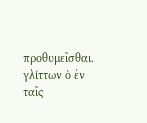προθυμεῖσθαι. γλίττων ὁ ἐν ταῖς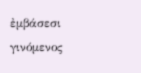ἐμβάσεσι γινόμενος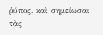ῥύπος. καὶ σημείωσαι τὰς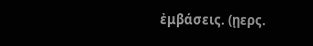ἐμβάσεις. (ῃερς.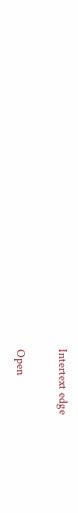Intertext edge

Open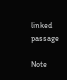linked passage

Note